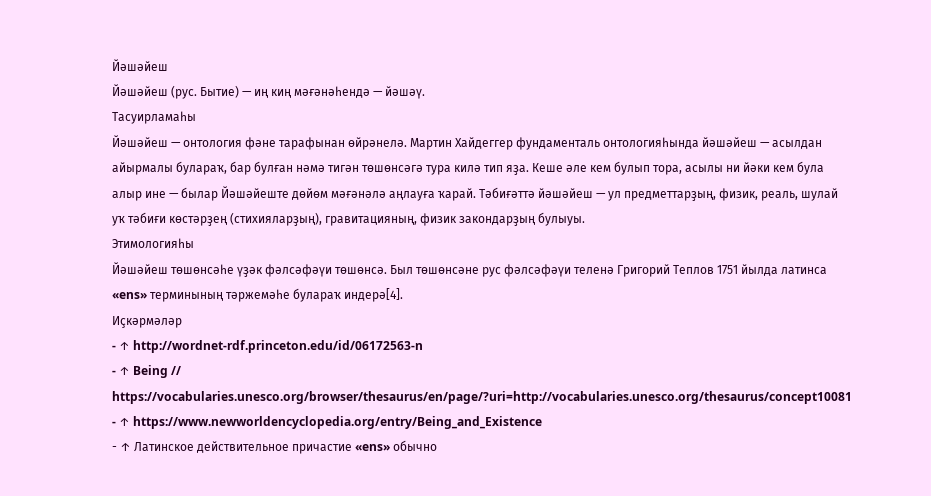Йәшәйеш
Йәшәйеш (рус. Бытие) — иң киң мәғәнәһендә — йәшәү.
Тасуирламаһы
Йәшәйеш — онтология фәне тарафынан өйрәнелә. Мартин Хайдеггер фундаменталь онтологияһында йәшәйеш — асылдан айырмалы булараҡ, бар булған нәмә тигән төшөнсәгә тура килә тип яҙа. Кеше әле кем булып тора, асылы ни йәки кем була алыр ине — былар Йәшәйеште дөйөм мәғәнәлә аңлауға ҡарай. Тәбиғәттә йәшәйеш — ул предметтарҙың, физик, реаль, шулай уҡ тәбиғи көстәрҙең (стихияларҙың), гравитацияның, физик закондарҙың булыуы.
Этимологияһы
Йәшәйеш төшөнсәһе үҙәк фәлсәфәүи төшөнсә. Был төшөнсәне рус фәлсәфәүи теленә Григорий Теплов 1751 йылда латинса «ens» терминының тәржемәһе булараҡ индерә[4].
Иҫкәрмәләр
- ↑ http://wordnet-rdf.princeton.edu/id/06172563-n
- ↑ Being // https://vocabularies.unesco.org/browser/thesaurus/en/page/?uri=http://vocabularies.unesco.org/thesaurus/concept10081
- ↑ https://www.newworldencyclopedia.org/entry/Being_and_Existence
- ↑ Латинское действительное причастие «ens» обычно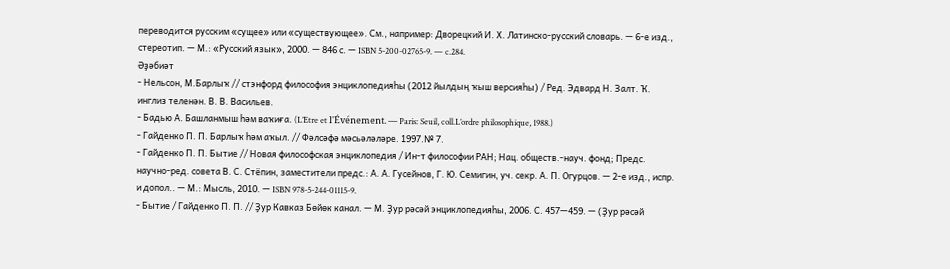переводится русским «сущее» или «существующее». См., например: Дворецкий И. Х. Латинско-русский словарь. — 6-е изд., стереотип. — М.: «Русский язык», 2000. — 846 с. — ISBN 5-200-02765-9. — c.284.
Әҙәбиәт
- Нельсон, М.Барлыҡ // стэнфорд философия энциклопедияһы (2012 йылдың ҡыш версияһы) / Ред. Эдвард Н. Залт. Ҡ. инглиз теленән. В. В. Васильев.
- Бадью А. Башланмыш һәм ваҡиға. (L’Etre et l'Événement. — Paris: Seuil, coll.L’ordre philosophique, 1988.)
- Гайденко П. П. Барлыҡ һәм аҡыл. // Фәлсәфә мәсьәләләре. 1997.№ 7.
- Гайденко П. П. Бытие // Новая философская энциклопедия / Ин-т философии РАН; Нац. обществ.-науч. фонд; Предс. научно-ред. совета В. С. Стёпин, заместители предс.: А. А. Гусейнов, Г. Ю. Семигин, уч. секр. А. П. Огурцов. — 2-е изд., испр. и допол.. — М.: Мысль, 2010. — ISBN 978-5-244-01115-9.
- Бытие / Гайденко П. П. // Ҙур Кавказ Бөйөк канал. — М. Ҙур рәсәй энциклопедияһы, 2006. С. 457—459. — (Ҙур рәсәй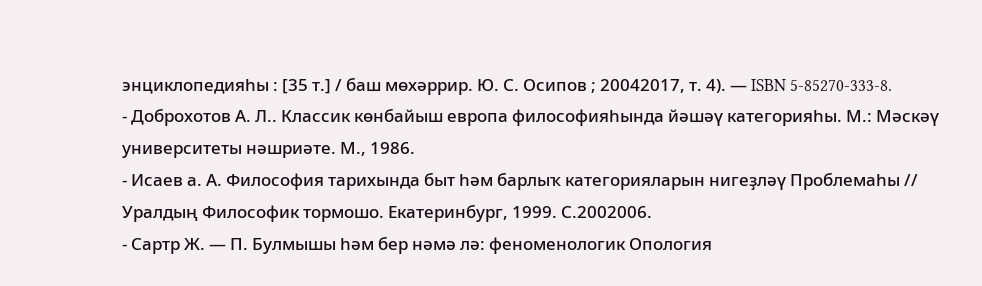энциклопедияһы : [35 т.] / баш мөхәррир. Ю. С. Осипов ; 20042017, т. 4). — ISBN 5-85270-333-8.
- Доброхотов А. Л.. Классик көнбайыш европа философияһында йәшәү категорияһы. М.: Мәскәү университеты нәшриәте. М., 1986.
- Исаев а. А. Философия тарихында быт һәм барлыҡ категорияларын нигеҙләү Проблемаһы // Уралдың Философик тормошо. Екатеринбург, 1999. С.2002006.
- Сартр Ж. — П. Булмышы һәм бер нәмә лә: феноменологик Опология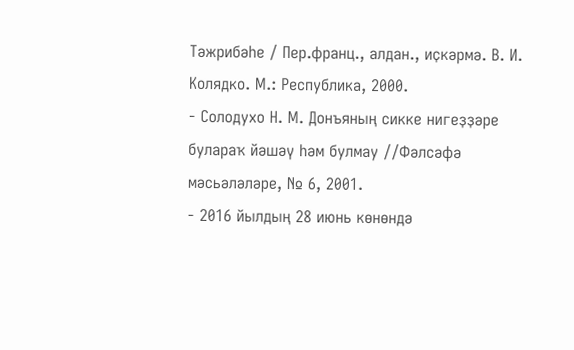Тәжрибәһе / Пер.франц., алдан., иҫкәрмә. В. И. Колядко. М.: Республика, 2000.
- Солодухо Н. М. Донъяның сикке нигеҙҙәре булараҡ йәшәү һәм булмау //Фәлсәфә мәсьәләләре, № 6, 2001.
- 2016 йылдың 28 июнь көнөндә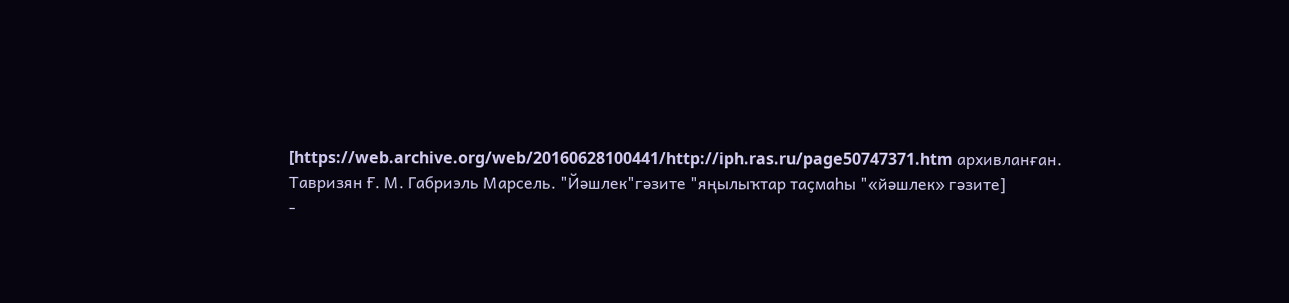[https://web.archive.org/web/20160628100441/http://iph.ras.ru/page50747371.htm архивланған. Тавризян Ғ. М. Габриэль Марсель. "Йәшлек"гәзите "яңылыҡтар таҫмаһы "«йәшлек» гәзите]
-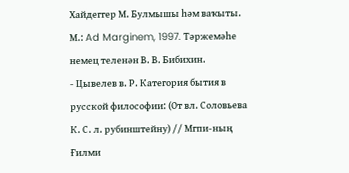Хайдеггер М. Булмышы һәм ваҡыты. М.: Ad Marginem, 1997. Тәржемәһе немец теленән В. В. Бибихин.
- Цывелев в. Р. Категория бытия в русской философии: (От вл. Соловьева К. С. л. рубинштейну) // Мгпи-ның Ғилми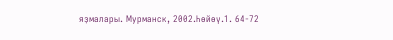яҙмалары. Мурманск, 2002.Һөйөү.1. 64-72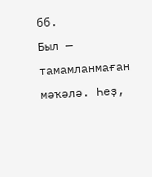бб.
Был — тамамланмаған мәҡәлә. Һеҙ,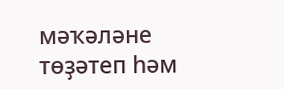мәҡәләне төҙәтеп һәм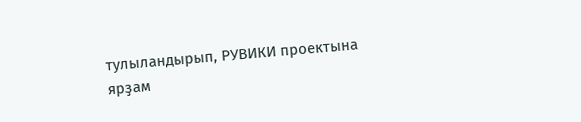тулыландырып, РУВИКИ проектына ярҙам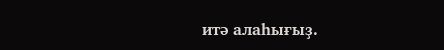итә алаһығыҙ.